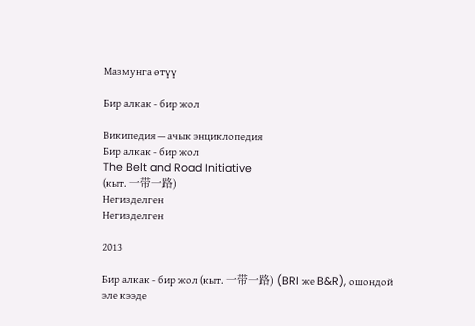Мазмунга өтүү

Бир алкак - бир жол

Википедия — ачык энциклопедия
Бир алкак - бир жол
The Belt and Road Initiative
(кыт. 一带一路)
Негизделген
Негизделген

2013

Бир алкак - бир жол (кыт. 一带一路) (BRI же B&R), ошондой эле кээде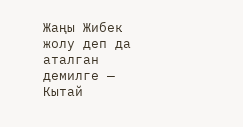Жаңы Жибек жолу деп да аталган демилге — Кытай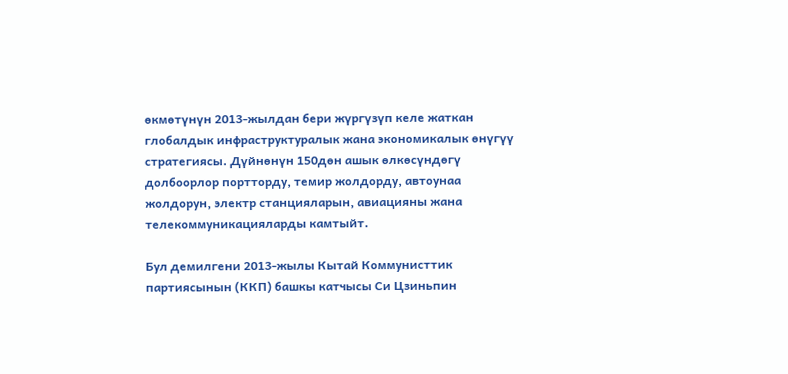өкмөтүнүн 2013-жылдан бери жүргүзүп келе жаткан глобалдык инфраструктуралык жана экономикалык өнүгүү стратегиясы. Дүйнөнүн 150дөн ашык өлкөсүндөгү долбоорлор портторду, темир жолдорду, автоунаа жолдорун, электр станцияларын, авиацияны жана телекоммуникацияларды камтыйт.

Бул демилгени 2013-жылы Кытай Коммунисттик партиясынын (ККП) башкы катчысы Си Цзиньпин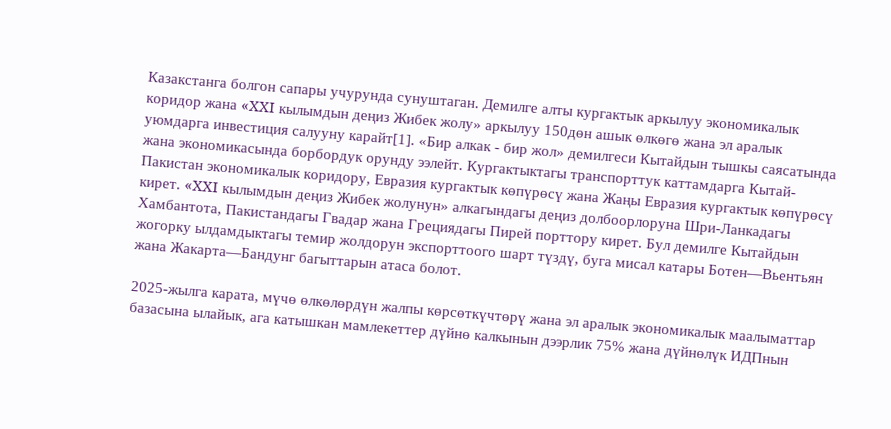Казакстанга болгон сапары учурунда сунуштаган. Демилге алты кургактык аркылуу экономикалык коридор жана «XXI кылымдын деңиз Жибек жолу» аркылуу 150дөн ашык өлкөгө жана эл аралык уюмдарга инвестиция салууну карайт[1]. «Бир алкак - бир жол» демилгеси Кытайдын тышкы саясатында жана экономикасында борбордук орунду ээлейт. Кургактыктагы транспорттук каттамдарга Кытай-Пакистан экономикалык коридору, Евразия кургактык көпүрөсү жана Жаңы Евразия кургактык көпүрөсү кирет. «XXI кылымдын деңиз Жибек жолунун» алкагындагы деңиз долбоорлоруна Шри-Ланкадагы Хамбантота, Пакистандагы Гвадар жана Грециядагы Пирей порттору кирет. Бул демилге Кытайдын жогорку ылдамдыктагы темир жолдорун экспорттоого шарт түздү, буга мисал катары Ботен—Вьентьян жана Жакарта—Бандунг багыттарын атаса болот.

2025-жылга карата, мүчө өлкөлөрдүн жалпы көрсөткүчтөрү жана эл аралык экономикалык маалыматтар базасына ылайык, ага катышкан мамлекеттер дүйнө калкынын дээрлик 75% жана дүйнөлүк ИДПнын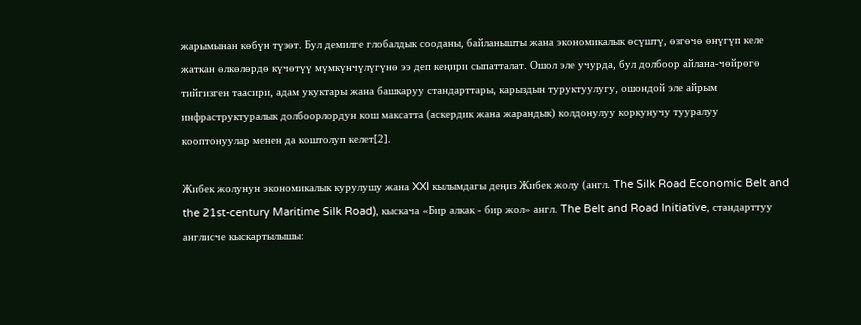жарымынан көбүн түзөт. Бул демилге глобалдык сооданы, байланышты жана экономикалык өсүштү, өзгөчө өнүгүп келе жаткан өлкөлөрдө күчөтүү мүмкүнчүлүгүнө ээ деп кеңири сыпатталат. Ошол эле учурда, бул долбоор айлана-чөйрөгө тийгизген таасири, адам укуктары жана башкаруу стандарттары, карыздын туруктуулугу, ошондой эле айрым инфраструктуралык долбоорлордун кош максатта (аскердик жана жарандык) колдонулуу коркунучу тууралуу кооптонуулар менен да коштолуп келет[2].

Жибек жолунун экономикалык курулушу жана XXI кылымдагы деңиз Жибек жолу (англ. The Silk Road Economic Belt and the 21st-century Maritime Silk Road), кыскача «Бир алкак - бир жол» англ. The Belt and Road Initiative, стандарттуу англисче кыскартылышы: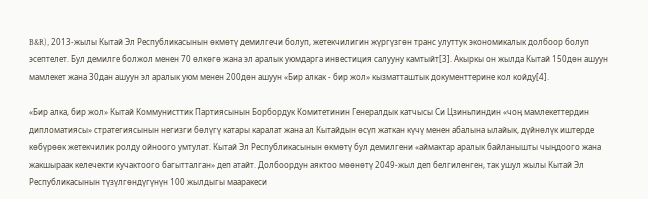B&R), 2013-жылы Кытай Эл Республикасынын өкмөтү демилгечи болуп, жетекчилигин жүргүзгөн транс улуттук экономикалык долбоор болуп эсептелет. Бул демилге болжол менен 70 өлкөгө жана эл аралык уюмдарга инвестиция салууну камтыйт[3]. Акыркы он жылда Кытай 150дөн ашуун мамлекет жана 30дан ашуун эл аралык уюм менен 200дөн ашуун «Бир алкак - бир жол» кызматташтык документтерине кол койду[4].

«Бир алка, бир жол» Кытай Коммунисттик Партиясынын Борбордук Комитетинин Генералдык катчысы Си Цзиньпиндин «чоң мамлекеттердин дипломатиясы» стратегиясынын негизги бөлүгү катары каралат жана ал Кытайдын өсүп жаткан күчү менен абалына ылайык, дүйнөлүк иштерде көбүрөөк жетекчилик ролду ойноого умтулат. Кытай Эл Республикасынын өкмөтү бул демилгени «аймактар аралык байланышты чыңдоого жана жакшыраак келечекти кучактоого багытталган» деп атайт. Долбоордун аяктоо мөөнөтү 2049-жыл деп белгиленген, так ушул жылы Кытай Эл Республикасынын түзүлгөндүгүнүн 100 жылдыгы мааракеси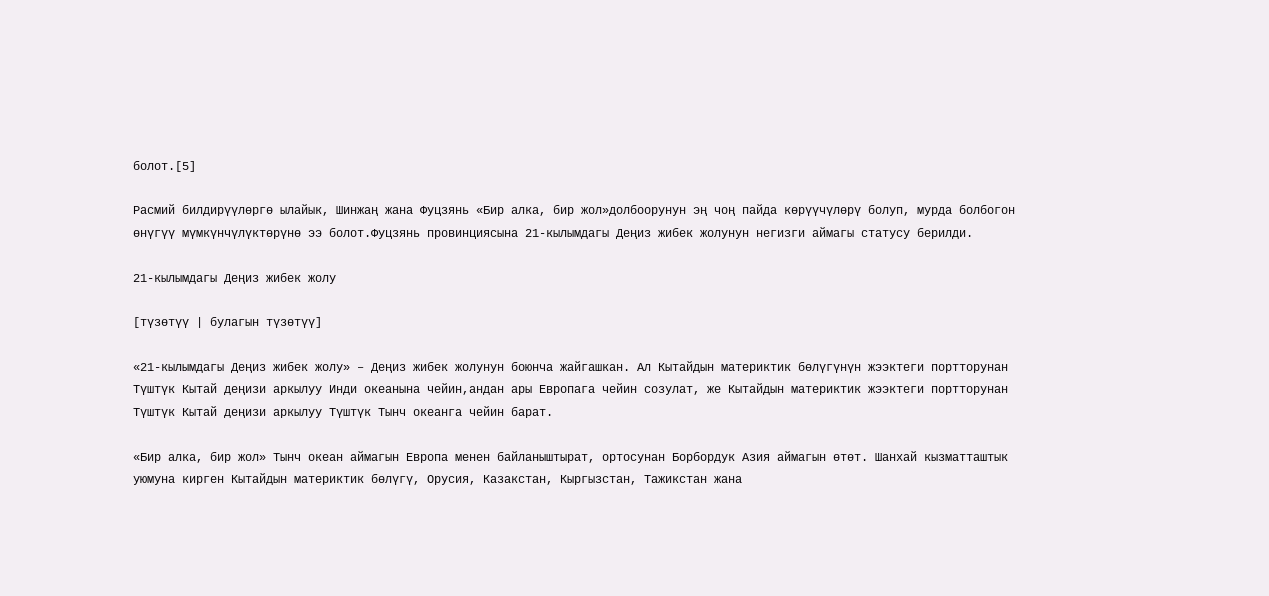болот.[5]

Расмий билдирүүлөргө ылайык, Шинжаң жана Фуцзянь «Бир алка, бир жол»долбоорунун эң чоң пайда көрүүчүлөрү болуп, мурда болбогон өнүгүү мүмкүнчүлүктөрүнө ээ болот.Фуцзянь провинциясына 21-кылымдагы Деңиз жибек жолунун негизги аймагы статусу берилди.

21-кылымдагы Деңиз жибек жолу

[түзөтүү | булагын түзөтүү]

«21-кылымдагы Деңиз жибек жолу» – Деңиз жибек жолунун боюнча жайгашкан. Ал Кытайдын материктик бөлүгүнүн жээктеги портторунан Түштүк Кытай деңизи аркылуу Инди океанына чейин,андан ары Европага чейин созулат, же Кытайдын материктик жээктеги портторунан Түштүк Кытай деңизи аркылуу Түштүк Тынч океанга чейин барат.

«Бир алка, бир жол» Тынч океан аймагын Европа менен байланыштырат, ортосунан Борбордук Азия аймагын өтөт. Шанхай кызматташтык уюмуна кирген Кытайдын материктик бөлүгү, Орусия, Казакстан, Кыргызстан, Тажикстан жана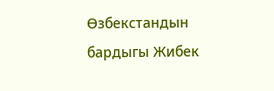Өзбекстандын бардыгы Жибек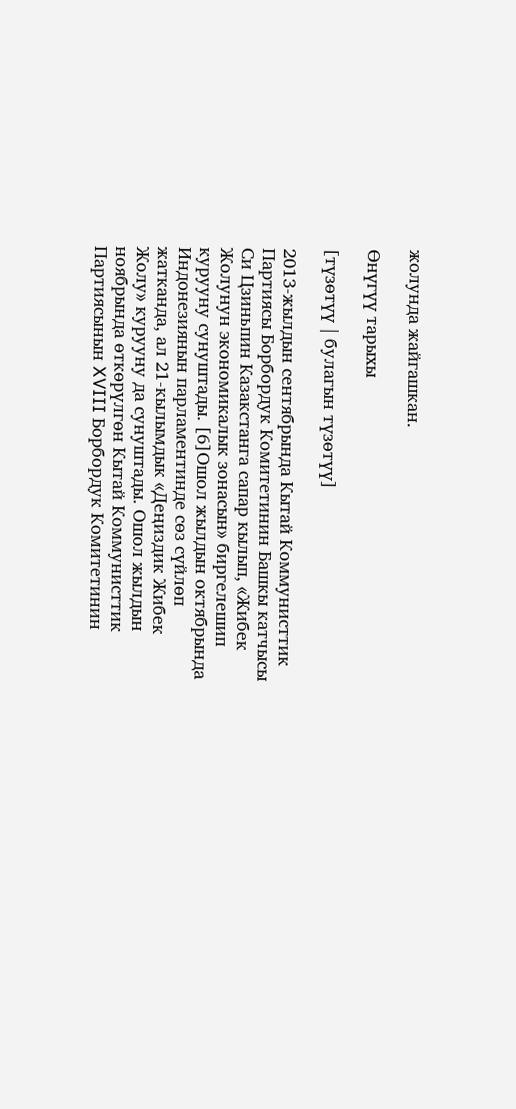жолунда жайгашкан.

Өнүгүү тарыхы

[түзөтүү | булагын түзөтүү]

2013-жылдын сентябрында Кытай Коммунисттик Партиясы Борбордук Комитетинин Башкы катчысы Си Цзиньпин Казакстанга сапар кылып, «Жибек Жолунун экономикалык зонасын» биргелешип курууну сунуштады. [6]Ошол жылдын октябрында Индонезиянын парламентинде сөз сүйлөп жатканда, ал 21-кылымдык «Деңиздик Жибек Жолу» курууну да сунуштады. Ошол жылдын ноябрында өткөрүлгөн Кытай Коммунисттик Партиясынын XVIII Борбордук Комитетинин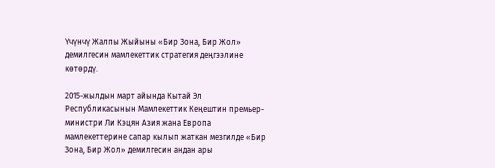Үчүнчү Жалпы Жыйыны «Бир Зона, Бир Жол» демилгесин мамлекеттик стратегия деңгээлине көтөрдү.

2015-жылдын март айында Кытай Эл Республикасынын Мамлекеттик Кеңештин премьер-министри Ли Кэцян Азия жана Европа мамлекеттерине сапар кылып жаткан мезгилде «Бир Зона, Бир Жол» демилгесин андан ары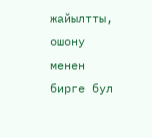жайылтты, ошону менен бирге бул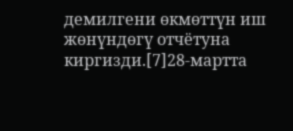демилгени өкмөттүн иш жөнүндөгү отчётуна киргизди.[7]28-мартта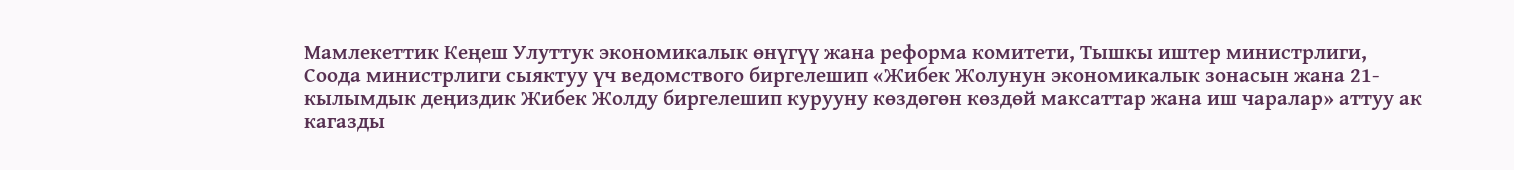Мамлекеттик Кеңеш Улуттук экономикалык өнүгүү жана реформа комитети, Тышкы иштер министрлиги, Соода министрлиги сыяктуу үч ведомствого биргелешип «Жибек Жолунун экономикалык зонасын жана 21-кылымдык деңиздик Жибек Жолду биргелешип курууну көздөгөн көздөй максаттар жана иш чаралар» аттуу ак кагазды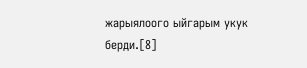жарыялоого ыйгарым укук берди.[8]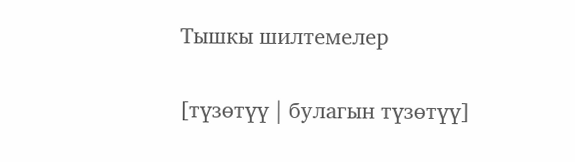Тышкы шилтемелер

[түзөтүү | булагын түзөтүү]